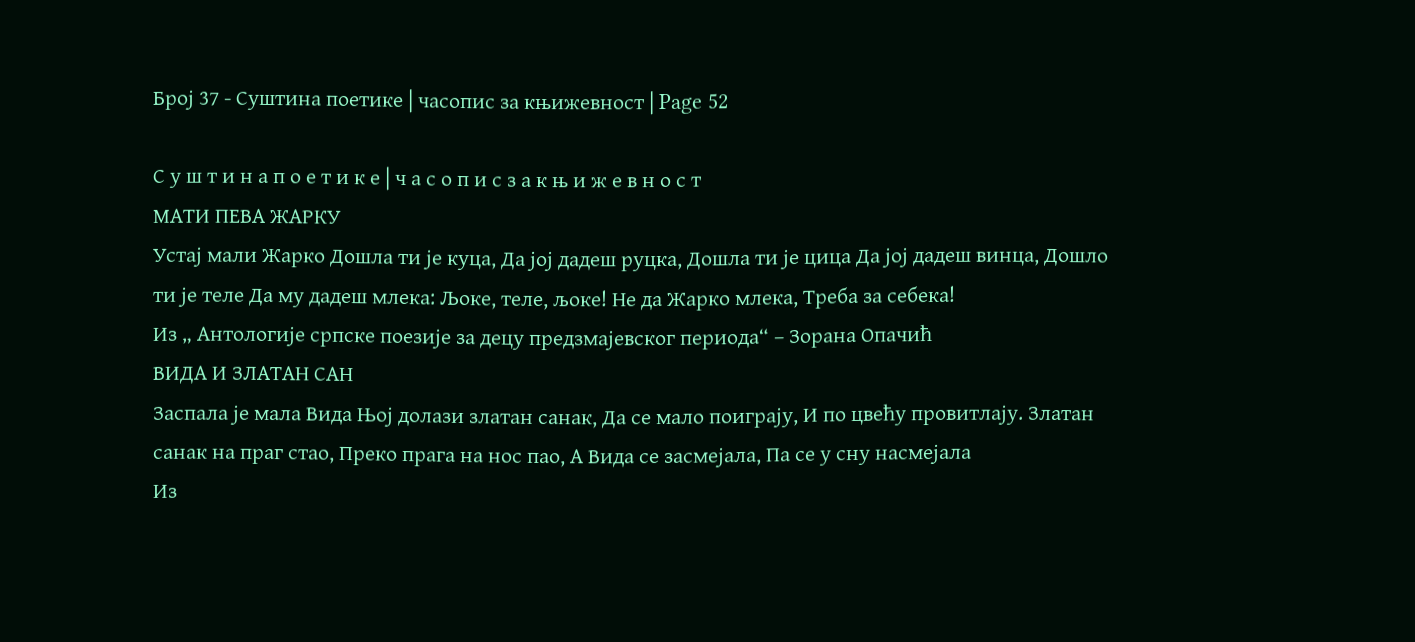Број 37 - Суштина поетике | часопис за књижевност | Page 52

С у ш т и н а п о е т и к е | ч а с о п и с з а к њ и ж е в н о с т
МАТИ ПЕВА ЖАРКУ
Устај мали Жарко Дошла ти је куца, Да јој дадеш руцка, Дошла ти је цица Да јој дадеш винца, Дошло ти је теле Да му дадеш млека: Љоке, теле, љоке! Не да Жарко млека, Треба за себека!
Из „ Антологије српске поезије за децу предзмајевског периода“ – Зорана Опачић
ВИДА И ЗЛАТАН САН
Заспала је мала Вида Њој долази златан санак, Да се мало поиграју, И по цвећу провитлају. Златан санак на праг стао, Преко прага на нос пао, А Вида се засмејала, Па се у сну насмејала
Из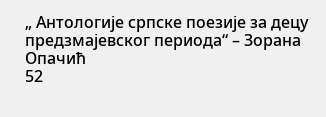„ Антологије српске поезије за децу предзмајевског периода“ – Зорана Опачић
52